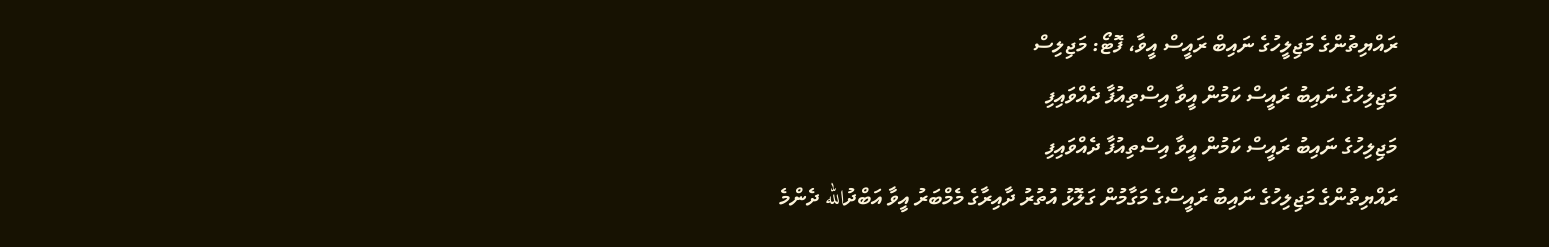ރައްޔިތުންގެ މަޖިލީހުގެ ނައިބް ރައީސް އީވާ، ފޮޓޯ: މަޖިލިސް
މަޖިލިހުގެ ނައިބު ރައީސް ކަމުން އީވާ އިސްތިއުފާ ދެއްވައިފި
މަޖިލިހުގެ ނައިބު ރައީސް ކަމުން އީވާ އިސްތިއުފާ ދެއްވައިފި
ރައްޔިތުންގެ މަޖިލިހުގެ ނައިބު ރައީސްގެ މަގާމުން ގަލޮޅު އުތުރު ދާއިރާގެ މެމްބަރު އީވާ އަބްދުالله ދެންމެ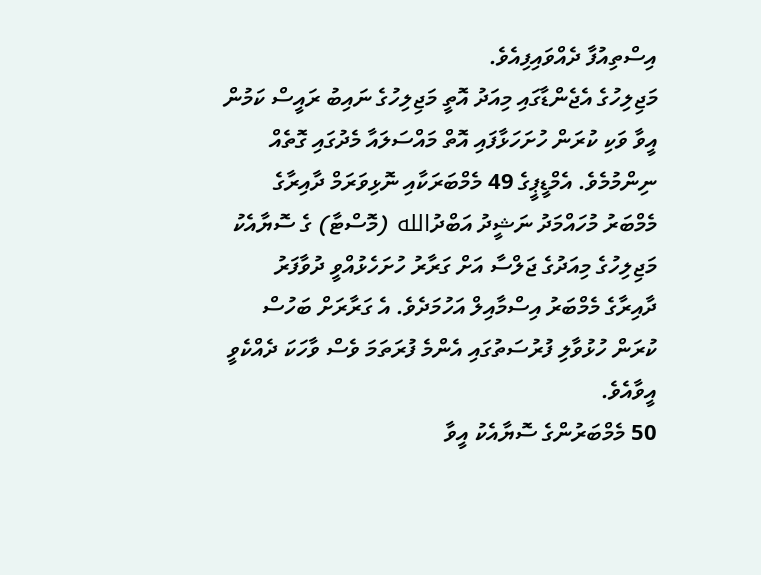އިސްތިއުފާ ދެއްވައިފިއެވެ.
މަޖިލިހުގެ އެޖެންޑާގައި މިއަދު އޮތީ މަޖިލިހުގެ ނައިބު ރައީސް ކަމުން އީވާ ވަކި ކުރަން ހުށަހަޅާފައި އޮތް މައްސަލައާ މެދުގައި ގޮތެއް ނިންމުމެވެ. އެމްޑީޕީގެ 49 މެމްބަރަކާއި ނޮޅިވަރަމް ދާއިރާގެ މެމްބަރު މުހައްމަދު ނަޝީދު އަބްދުالله (މޮސްޓާ) ގެ ސޮޔާއެކު މަޖިލިހުގެ މިއަދުގެ ޖަލްސާ އަށް ގަރާރު ހުށަހެޅުއްވީ ދުވާފަރު ދާއިރާގެ މެމްބަރު އިސްމާއިލް އަހުމަދެވެ. އެ ގަރާރަށް ބަހުސް ކުރަން ހުޅުވާލި ފުރުސަތުގައި އެންމެ ފުރަތަމަ ވެސް ވާހަކަ ދެއްކެވީ އީވާއެވެ.
50 މެމްބަރުންގެ ސޮޔާއެކު އީވާ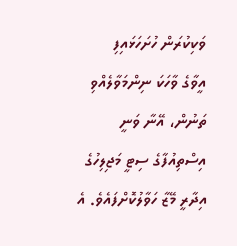ވަކިކުރަން ހުށަހަޅައިފި
އީވާގެ ވާހަކަ ނިންމަވާލެއްވި ތަނުން، އޭނާ ވަނީ އިސްތިއުފާގެ ސިޓީ މަޖިލިހުގެ އިދާރީ މޭޒާ ހަވާލުކޮށްފައެވެ. އެ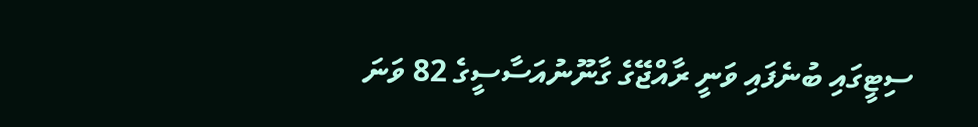ސިޓީގައި ބުނެފައި ވަނީ ރާއްޖޭގެ ގާނޫނުއަސާސީގެ 82 ވަނަ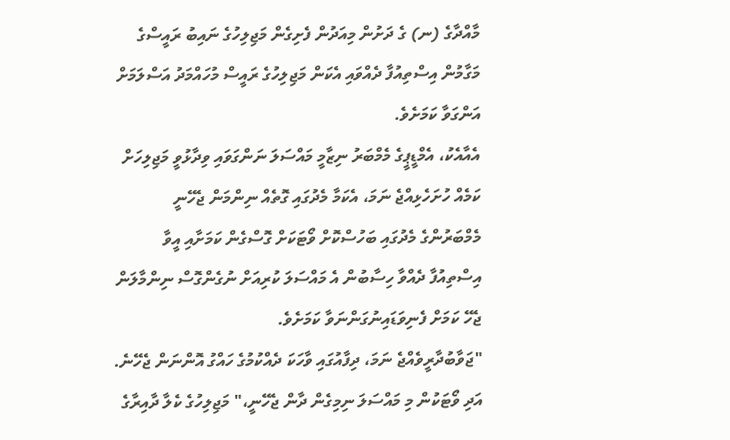މާއްދާގެ (ނ) ގެ ދަށުން މިއަދުން ފެށިގެން މަޖިލިހުގެ ނައިބު ރައީސްގެ މަގާމުން އިސްތިއުފާ ދެއްވައި އެކަން މަޖިލިހުގެ ރައީސް މުހައްމަދު އަސްލަމަށް އަންގަވާ ކަމަށެވެ.
އެއާއެކު، އެމްޑީޕީގެ މެމްބަރު ނިޒާމީ މައްސަލަ ނަންގަވައި ވިދާޅުވީ މަޖިލިހަށް ކަމެއް ހުށަހެޅިއްޖެ ނަމަ، އެކަމާ މެދުގައި ގޮތެއް ނިންމަން ޖެހޭނީ މެމްބަރުންގެ މެދުގައި ބަހުސްކޮށް ވޯޓަކަށް ގޮސްގެން ކަމަށާއި އީވާ އިސްތިއުފާ ދެއްވާ ހިސާބުން އެ މައްސަލަ ކުރިއަށް ނުގެންގޮސް ނިންމާލަން ޖެހޭ ކަމަށް ފެނިވަޑައިނުގަންނަވާ ކަމަށެވެ.
"ޖަވާބުދާރީވެއްޖެ ނަމަ، ދިފާއުގައި ވާހަކަ ދެއްކުމުގެ ހައްގު އޮންނަން ޖެހޭނެ. އަދި ވޯޓަކުން މި މައްސަލަ ނިމިގެން ދާން ޖެހޭނީ،" މަޖިލިހުގެ ކެލާ ދާއިރާގެ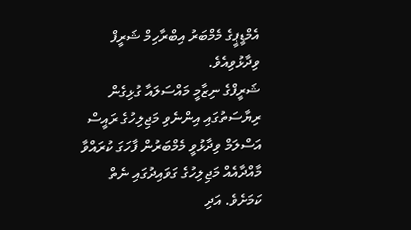އެމްޑީޕީގެ މެމްބަރު އިބްރާހިމް ޝަރީފް ވިދާޅުވިއެވެ.
ޝަރީފްގެ ނިޒާމީ މައްސަލައާ ގުޅިގެން ރިޔާސަތުގައި އިންނެވި މަޖިލިހުގެ ރައީސް އަސްލަމް ވިދާޅުވީ މެމްބަރުން ފާހަގަ ކުރައްވާ މާއްދާއެއް މަޖިލިހުގެ ގަވައިދުގައި ނެތް ކަމަށެވެ. އަދި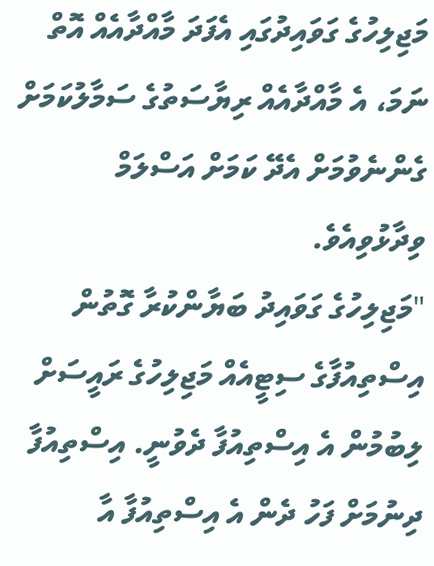މަޖިލިހުގެ ގަވައިދުގައި އެފަދަ މާއްދާއެއް އޮތް ނަމަ، އެ މާއްދާއެއް ރިޔާސަތުގެ ސަމާލުކަމަށް ގެންނެވުމަށް އެދޭ ކަމަށް އަސްލަމް ވިދާޅުވިއެވެ.
"މަޖިލިހުގެ ގަވައިދު ބަޔާންކުރާ ގޮތުން އިސްތިއުފާގެ ސިޓީއެއް މަޖިލިހުގެ ރައީސަށް ލިބުމުން އެ އިސްތިއުފާ ދެވުނީ. އިސްތިއުފާ ދިނުމަށް ފަހު ދެން އެ އިސްތިއުފާ އާ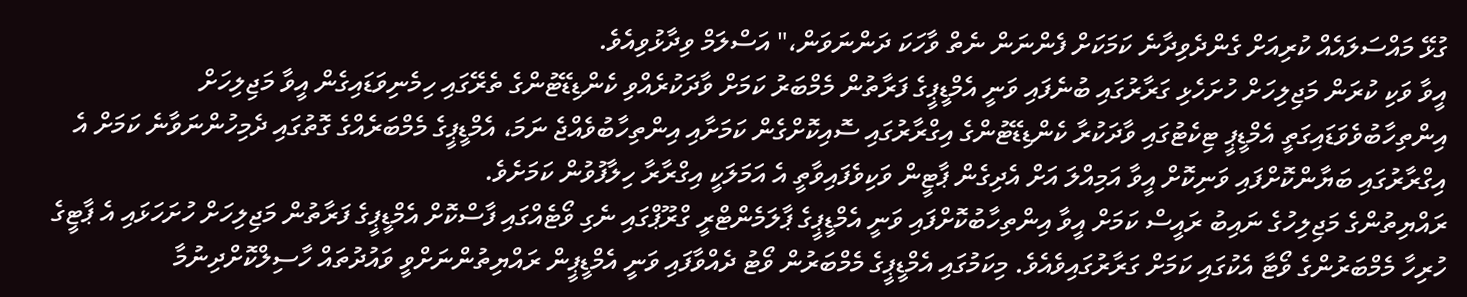ގުޅޭ މައްސަލައެއް ކުރިއަށް ގެންދެވިދާނެ ކަމަކަށް ފެންނަން ނެތް ވާހަކަ ދަންނަވަން،" އަސްލަމް ވިދާޅުވިއެވެ.
އީވާ ވަކި ކުރަން މަޖިލިހަށް ހުށަހެޅި ގަރާރުގައި ބުނެފައި ވަނީ އެމްޑީޕީގެ ފަރާތުން މެމްބަރު ކަމަށް ވާދަކުރެއްވި ކެންޑިޑޭޓުންގެ ތެރޭގައި ހިމެނިވަޑައިގެން އީވާ މަޖިލިހަށް އިންތިހާބުވެވަޑައިގަތީ އެމްޑީޕީ ޓިކެޓުގައި ވާދަކުރާ ކެންޑިޑޭޓުންގެ އިގްރާރުގައި ސޮއިކޮށްގެން ކަމަށާއި އިންތިހާބުވެއްޖެ ނަމަ، އެމްޑީޕީގެ މެމްބަރެއްގެ ގޮތުގައި ދެމިހުންނަވާނެ ކަމަށް އެ އިގްރާރުގައި ބަޔާންކޮށްފައި ވަނިކޮށް އީވާ އަމިއްލަ އަށް އެދިގެން ޕާޓީން ވަކިވެފައިވާތީ އެ އަމަލަކީ އިގްރާރާ ހިލާފުވުން ކަމަށެވެ.
ރައްޔިތުންގެ މަޖިލިހުގެ ނައިބު ރައީސް ކަމަށް އީވާ އިންތިހާބުކޮށްފައި ވަނީ އެމްޑީޕީގެ ޕާލަމެންޓްރީ ގްރޫޕްގައި ނެގި ވޯޓެއްގައި ފާސްކޮށް އެމްޑީޕީގެ ފަރާތުން މަޖިލިހަށް ހުށަހަޅައި އެ ޕާޓީގެ ހުރިހާ މެމްބަރުންގެ ވޯޓާ އެކުގައި ކަމަށް ގަރާރުގައިވެއެވެ. މިކަމުގައި އެމްޑީޕީގެ މެމްބަރުން ވޯޓު ދެއްވާފައި ވަނީ އެމްޑީޕީން ރައްޔިތުންނަށްވީ ވައުދުތައް ހާސިލްކޮށްދިނުމާ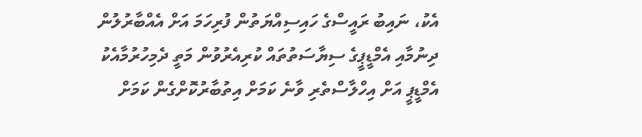އެކު، ނައިބު ރައީސްގެ ހައިސިއްޔަތުން ފުރިހަމަ އަށް އެއްބާރުލުން ދިނުމާއި އެމްޑީޕީގެ ސިޔާސަތުތައް ކުރިއެރުވުން މަތީ ދެމިހުރުމާއެކު އެމްޑީޕީ އަށް އިހްލާސްތެރި ވާނެ ކަމަށް އިތުބާރުކޮށްގެން ކަމަށް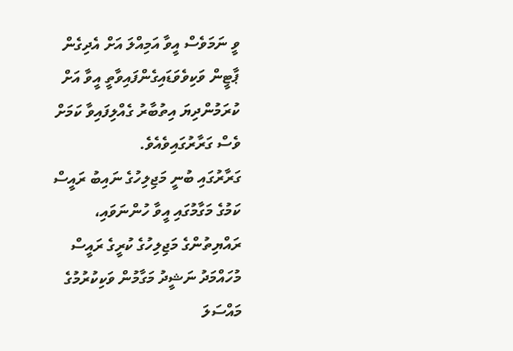ވީ ނަމަވެސް އީވާ އަމިއްލަ އަށް އެދިގެން ޕާޓީން ވަކިވެވަޑައިގެންފައިވާތީ އީވާ އަށް ކުރަމުންދިޔަ އިތުބާރު ގެއްލިފައިވާ ކަމަށް ވެސް ގަރާރުގައިވެއެވެ.
ގަރާރުގައި ބުނީ މަޖިލިހުގެ ނައިބު ރައީސް ކަމުގެ މަގާމުގައި އީވާ ހުންނަވައި، ރައްޔިތުންގެ މަޖިލިހުގެ ކުރީގެ ރައީސް މުހައްމަދު ނަޝީދު މަގާމުން ވަކިކުރުމުގެ މައްސަލަ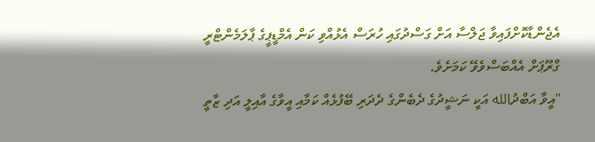އެޖެންޑާކޮށްފައިވާ ޖަލްސާ އަށް ގަސްދުގައި ހުރަސް އެޅުއްވި ކަން އެމްޑީޕީގެ ޕާލަމެންޓްރީ ގްރޫޕަށް އެއްބަސްވެވޭ ކަމަށެވެ.
"އީވާ އަބްދުالله އަކީ ނަޝީދުގެ ދެބެންގެ ދެދަރި ބޭފުޅެއް ކަމާއި އީވާގެ އާއިލީ އަދި ޒާތީ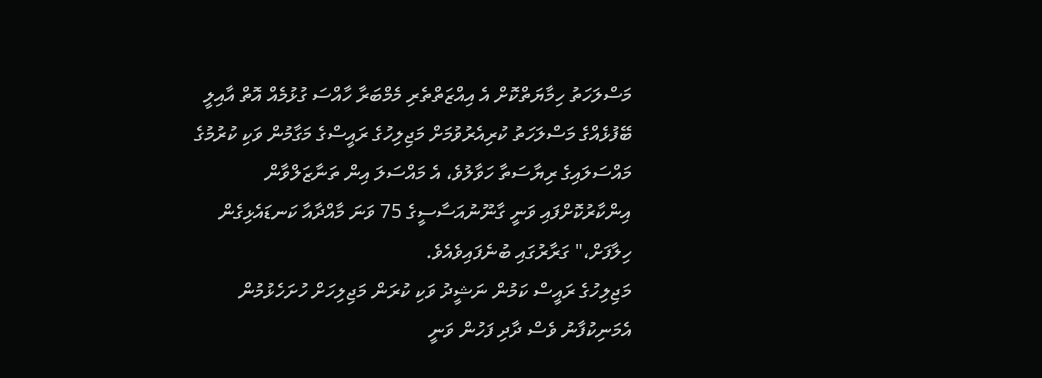މަސްލަހަތު ހިމާޔަތްކޮށް އެ އިއްޒަތްތެރި މެމްބަރާ ހާއްސަ ގުޅުމެއް އޮތް އާއިލީ ބޭފުޅެއްގެ މަސްލަހަތު ކުރިއެރުވުމަށް މަޖިލިހުގެ ރައީސްގެ މަގާމުން ވަކި ކުރުމުގެ މައްސަލައިގެ ރިޔާސަތާ ހަވާލުވެ، އެ މައްސަލަ އިން ތަނާޒަލްވާން އިންކާރުކޮށްފައި ވަނީ ގާނޫނުއަސާސީގެ 75 ވަނަ މާއްދާއާ ކަނޑައެޅިގެން ހިލާފަށް،" ގަރާރުގައި ބުނެފައިވެއެވެ.
މަޖިލިހުގެ ރައީސް ކަމުން ނަޝީދު ވަކި ކުރަން މަޖިލިހަށް ހުށަހެޅުމުން އެމަނިކުފާނު ވެސް ދާދި ފަހުން ވަނީ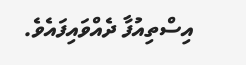އިސްތިއުފާ ދެއްވައިފައެވެ.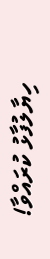ހިޔާލުފާޅު ކުރައްވާ!